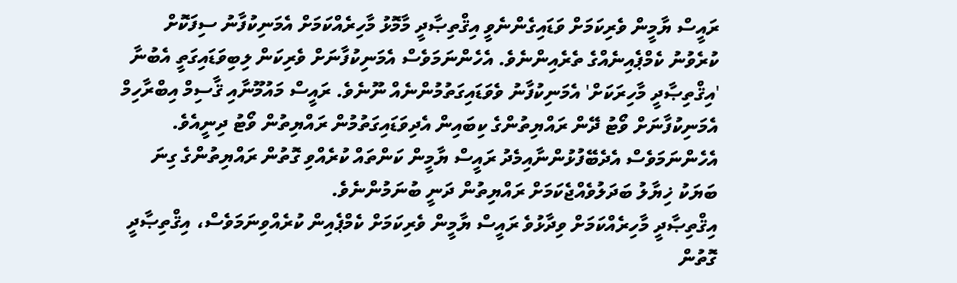ރައީސް ޔާމީން ވެރިކަމަށް ވަޑައިގެންނެވީ އިޤްތިޞާދީ މާމޮޅު މާހިރެއްކަމަށް އެމަނިކުފާނު ސިފަކޮށް ކުރެވުނު ކެމްޕެއިނެއްގެ ތެރެއިންނެވެ. އެހެންނަމަވެސް އެމަނިކުފާނަށް ވެރިކަން ލިބިވަޑައިގަތީ އެބުނާ 'އިޤްތިޞާދީ މާހިރަކަށް' އެމަނިކުފާނު ވެވަޑައިގަތުމުންނެއް ނޫނެވެ. ރައީސް މައުމޫނާއި ޤާސިމް އިބްރާހިމް އެމަނިކުފާނަށް ވޯޓު ދޭން ރައްޔިތުންގެ ކިބައިން އެދިވަޑައިގަތުމުން ރައްޔިތުން ވޯޓު ދިނީއެވެ. އެހެންނަމަވެސް އެދެބޭފުޅުންނާއިމެދު ރައީސް ޔާމީން ކަންތައް ކުރެއްވި ގޮތުން ރައްޔިތުންގެ ގިނަ ބަޔަކު ޚިޔާލު ބަދަލުވެއްޖެކަމަށް ރައްޔިތުން ދަނީ ބުނަމުންނެވެ.
އިޤްތިޞާދީ މާހިރެއްކަމަށް ވިދާޅުވެ ރައީސް ޔާމީން ވެރިކަމަށް ކެމްޕެއިން ކުރެއްވިނަމަވެސް، އިޤްތިޞާދީ ގޮތުން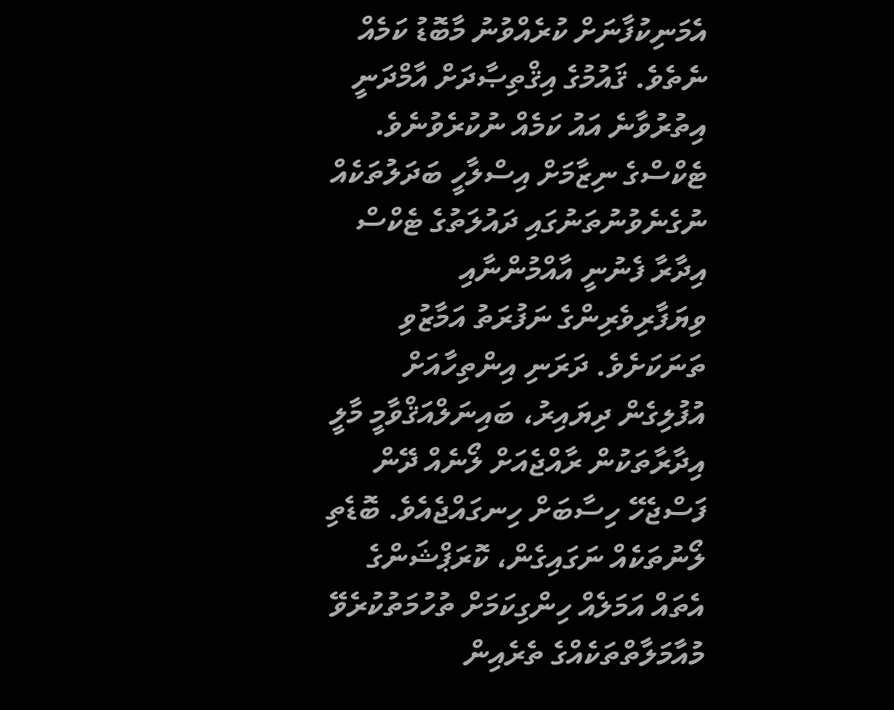އެމަނިކުފާނަށް ކުރެއްވުނު މާބޮޑު ކަމެއް ނެތެވެ. ޤައުމުގެ އިޤްތިޞާދަށް އާމްދަނީ އިތުރުވާނެ އައު ކަމެއް ނުކުރެވުނެވެ. ޓެކްސްގެ ނިޒާމަށް އިސްލާހީ ބަދަލުތަކެއް ނުގެނެވުނުތަނުގައި ދައުލަތުގެ ޓެކްސް އިދާރާ ފެނުނީ އާއްމުންނާއި ވިޔަފާރިވެރިންގެ ނަފުރަތު އަމާޒުވި ތަނަކަށެވެ. ދަރަނި އިންތިހާއަށް އުފުލިގެން ދިޔައިރު، ބައިނަލްއަޤްވާމީ މާލީ އިދާރާތަކުން ރާއްޖެއަށް ލޯނެއް ދޭން ފަސްޖެހޭ ހިސާބަށް ހިނގައްޖެއެވެ. ބޮޑެތި ލޯނުތަކެއް ނަގައިގެން، ކޮރަޕްޝަންގެ އެތައް އަމަލެއް ހިންގިކަމަށް ތުހުމަތުކުރެވޭ މުއާމަލާތްތަކެއްގެ ތެރެއިން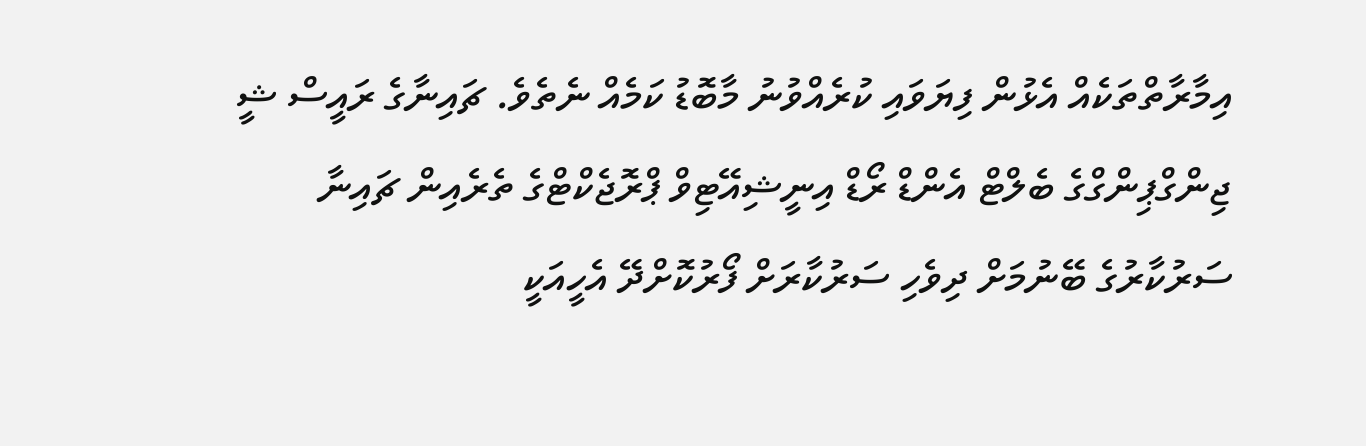އިމާރާތްތަކެއް އެޅުން ފިޔަވައި ކުރެއްވުނު މާބޮޑު ކަމެއް ނެތެވެ. ޗައިނާގެ ރައީސް ޝީ ޖިންގްޕިންގްގެ ބެލްޓް އެންޑް ރޯޑް އިނީޝިއޭޓިވް ޕްރޮޖެކްޓްގެ ތެރެއިން ޗައިނާ ސަރުކާރުގެ ބޭނުމަށް ދިވެހި ސަރުކާރަށް ފޯރުކޮށްދޭ އެހީއަކީ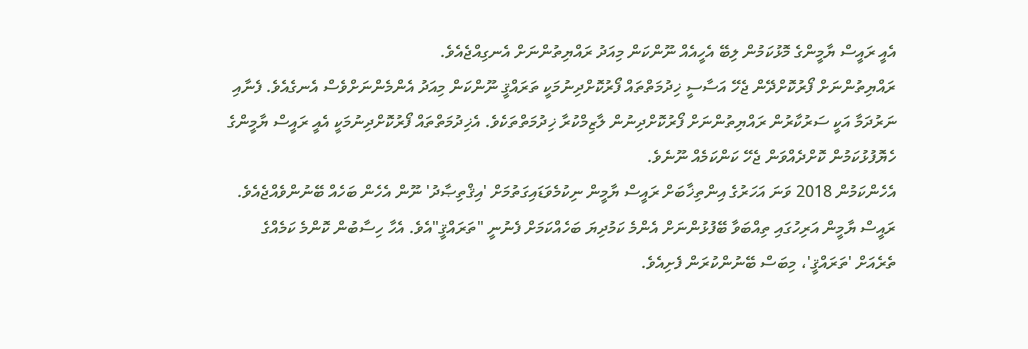އެއީ ރައީސް ޔާމީންގެ މޮޅުކަމުން ލިބޭ އެހީއެއް ނޫންކަން މިއަދު ރައްޔިތުންނަށް އެނގިއްޖެއެވެ.
ރައްޔިތުންނަށް ފޯރުކޮށްދޭން ޖެހޭ އަސާސީ ޚިދުމަތްތައް ފޯރުކޮށްދިނުމަކީ ތަރައްޤީ ނޫންކަން މިއަދު އެންމެންނަށްވެސް އެނގެއެވެ. ފެނާއި ނަރުދަމާ އަކީ ސަރުކާރުން ރައްޔިތުންނަށް ފޯރުކޮށްދިނުން ލާޒިމްކުރާ ޚިދުމަތްތަކެވެ. އެޚިދުމަތްތައް ފޯރުކޮށްދިނުމަކީ އެއީ ރައީސް ޔާމީންގެ ހެޔޮފުޅުކަމުން ކޮށްދެއްވަން ޖެހޭ ކަންކަމެއް ނޫނެވެ.
އެހެންކަމުން 2018 ވަނަ އަހަރުގެ އިންތިޚާބަށް ރައީސް ޔާމީން ނިކުމެވަޑައިގަތުމަށް 'އިޤްތިޞާދު' ނޫން އެހެން ބަހެއް ބޭނުންވެއްޖެއެވެ. ރައީސް ޔާމީން އަރިހުގައި ތިއްބަވާ ބޭފުޅުންނަށް އެންމެ ކަމުދިޔަ ބަހެއްކަމަށް ފެނުނީ "ތަރައްޤީ"އެވެ. އެހާ ހިސާބުން ކޮންމެ ކަމެއްގެ ތެރެއަށް 'ތަރައްޤީ'، މިބަސް ބޭނުންކުރަން ފެށިއެވެ.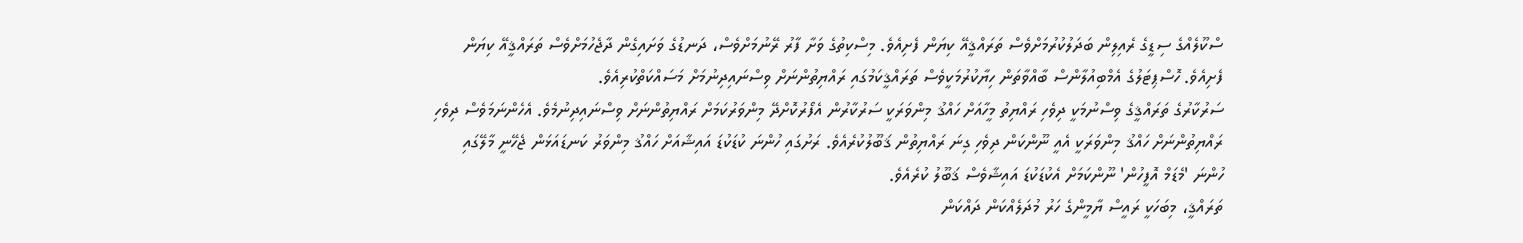ސްކޫލެއްގެ ސިޑީގެ ރެއިލިން ބަދަލުކުރުމަށްވެސް ތަރައްޤީއޭ ކިޔަން ފެށިއެވެ. މިސްކިތުގެ ވަށާ ފާރު ރޭނުމަށްވެސް، ދަނޑުގެ ވަށައިގެން ދާޖެހުމަށްވެސް ތަރައްޤީއޭ ކިޔަން ފެށިއެވެ. ހޮސްޕިޓަލުގެ އެމްބިއުލާންސް ބާއްވާތަން ހިޔާކުރުމަކީވެސް ތަރައްޤީކަމުގައި ރައްޔިތުންނަށް ވިސްނައިދިނުމަށް މަސައްކަތްކުރިއެވެ.
ސަރުކާރުގެ ތަރައްޤީގެ ވިސްނުމަކީ ދިވެހި ރައްޔިތު މީހާއަށް ހައްޤު މިންވަރަކީ ސަރުކާރުން އެފޯރުކޮށްދޭ މިންވަރުކަމަށް ރައްޔިތުންނަށް ވިސްނައިދިނުމެވެ. އެހެންނަމަވެސް ދިވެހި ރައްޔިތުންނަށް ހައްޤު މިންވަރަކީ އެއީ ނޫންކަން ދިވެހި ގިނަ ރައްޔިތުން ޤަބޫލުކުރެއެވެ. ރަށުގައި ހުންނަ ކުޑަކުޑަ އައިޝާއަށް ހައްޤު މިންވަރު ކަނޑައަޅަން ޖެހޭނީ މާލޭގައި ހުންނަ 'މެޑަމް އޮފީހުން' ނޫންކަމަށް އެކުޑަކުޑަ އައިޝާވެސް ޤަބޫލު ކުރެއެވެ.
ތަރައްޤީ، މިބަހަކީ ރައީސް ޔާމީންގެ ހަރު މުދަލެއްކަން ދައްކަން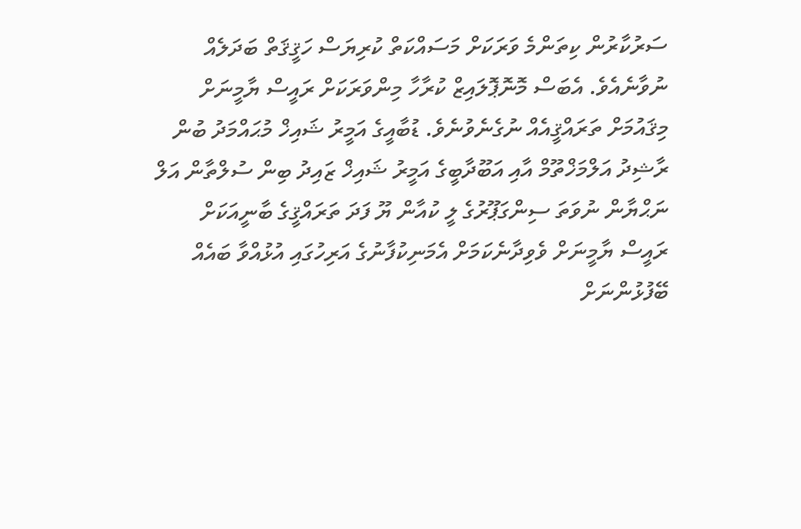ސަރުކާރުން ކިތަންމެ ވަރަކަށް މަސައްކަތް ކުރިޔަސް ހަޤީޤަތް ބަދަލެއް ނުވާނެއެވެ. އެބަސް މޮނޮޕޮލައިޒް ކުރާހާ މިންވަރަކަށް ރައީސް ޔާމީނަށް މިޤައުމަށް ތަރައްޤީއެއް ނުގެނެވުނެވެ. ޑުބާއީގެ އަމީރު ޝައިޚް މުޙައްމަދު ބުން ރާޝިދު އަލްމަޚްތޫމް އާއި އަބޫދާބީގެ އަމީރު ޝައިޚް ޒައިދު ބިން ސުލްތާން އަލް ނަޙްޔާން ނުވަތަ ސިންގަޕޫރުގެ ލީ ކުއާން ޔޫ ފަދަ ތަރައްޤީގެ ބާނީއަކަށް ރައީސް ޔާމީނަށް ވެވިދާނެކަމަށް އެމަނިކުފާނުގެ އަރިހުގައި އުޅުއްވާ ބައެއް ބޭފުޅުންނަށް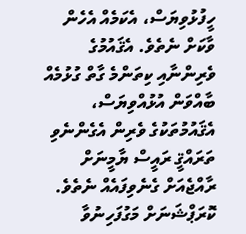ހީފުޅުވިޔަސް، އެކަމެއް އެހެން ވާކަށް ނެތެވެ. އެޤައުމުގެ ވެރިންނާއި ކިތަންމެ ގާތް ގުޅުމެއް ބާއްވަން އުޅުއްވިޔަސް، އެޤައުމުތަކުގެ ވެރިން އެގެންނެވި ތަރައްޤީ ރައީސް ޔާމީނަށް ރާއްޖެއަށް ގެނެވިފައެއް ނެތެވެ. ކޮރަޕްޝަނަށް މަގުފަހިނުވާ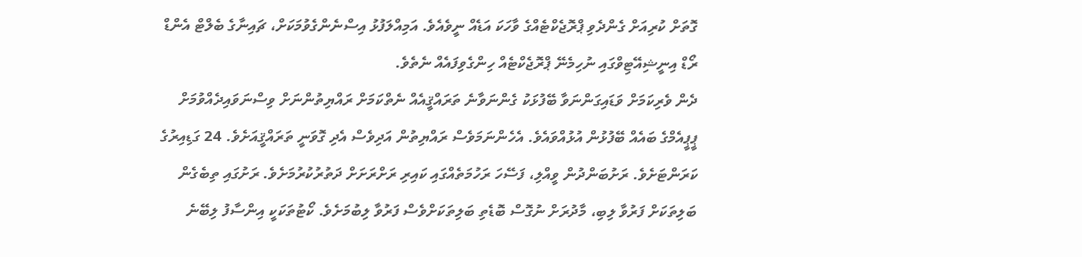ގޮތަށް ކުރިއަށް ގެންދެވި ޕްރޮޖެކްޓެއްގެ ވާހަކަ އަޑެއް ނީވެއެވެ. އަމިއްލަފުޅު އިސްނެންގެވުމަކަށް، ޗައިނާގެ ބެލްޓް އެންޑް ރޯޑް އިނީޝިއޭޓިވްގައި ނުހިމެނޭ ޕްރޮޖެކްޓެއް ހިންގެވިފައެއް ނެތެވެ.
ދެން ވެރިކަމަށް ވަޑައިގަންނަވާ ބޭފުޅަކު ގެންނަވާނެ ތަރައްޤީއެއް ނެތްކަމަށް ރައްޔިތުންނަށް ވިސްނަވައިދެއްވުމަށް ޕީޕީއެމްގެ ބައެއް ބޭފުޅުން އުޅުއްވައެވެ. އެހެންނަމަވެސް ރައްޔިތުން އަދިވެސް އެދި ގޮވަނީ ތަރައްޤީއަށެވެ. 24 ގަޑިއިރުގެ ކަރަންޓަށެވެ. ރަށުބަންދުން ވީއްލި، ފަސޭހަ ރަހުމަތެއްގައި ކައިރި ރަށްރަށަށް ދަތުރުކުރުމަށެވެ. ރަށުގައި ތިބެގެން ބަލިތަކަށް ފަރުވާ ލިބި، މާދުރަށް ނުގޮސް ބޮޑެތި ބަލިތަކަށްވެސް ފަރުވާ ލިބުމަށެވެ. ކޯޓުތަކަކީ އިންސާފު ލިބޭނެ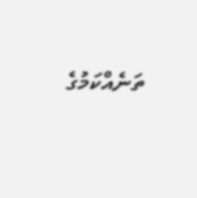ތަނެއްކަމުގެ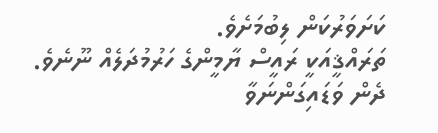ކަށަވަރުކަން ލިބުމަށެވެ.
ތަރައްޤީއަކީ ރައީސް ޔާމީންގެ ހަރުމުދަލެއް ނޫނެވެ. ދެން ވަޑައިގަންނަވާ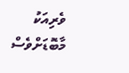ވެރިއަކު މާބޮޑަށްވެސް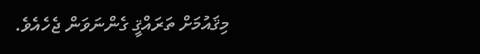މިޤައުމަށް ތަރައްޤީ ގެންނަވަން ޖެހެއެވެ.